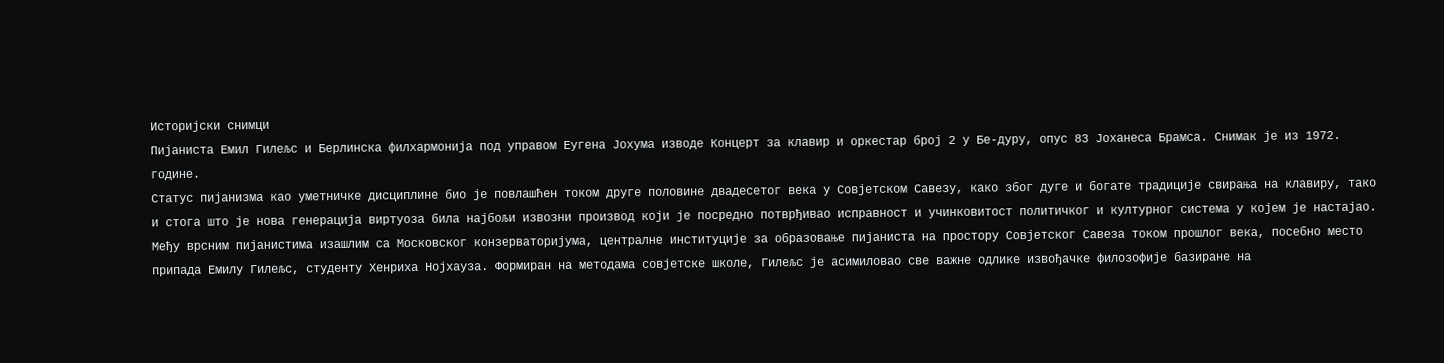Историјски снимци
Пијаниста Емил Гилељс и Берлинска филхармонија под управом Еугена Јохума изводе Концерт за клавир и оркестар број 2 у Бе-дуру, опус 83 Јоханеса Брамса. Снимак је из 1972. године.
Статус пијанизма као уметничке дисциплине био је повлашћен током друге половине двадесетог века у Совјетском Савезу, како због дуге и богате традиције свирања на клавиру, тако и стога што је нова генерација виртуоза била најбољи извозни производ који је посредно потврђивао исправност и учинковитост политичког и културног система у којем је настајао.
Међу врсним пијанистима изашлим са Московског конзерваторијума, централне институције за образовање пијаниста на простору Совјетског Савеза током прошлог века, посебно место припада Емилу Гилељс, студенту Хенриха Нојхауза. Формиран на методама совјетске школе, Гилељс је асимиловао све важне одлике извођачке филозофије базиране на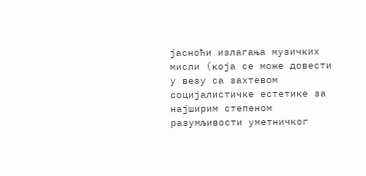јасноћи излагања музичких мисли (која се може довести у везу са захтевом социјалистичке естетике за најширим степеном разумљивости уметничког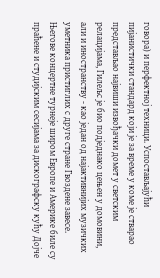говора) и перфектној техници. Успостављајући пијанистички стандард који је за време у коме је стварао представљао највиши извођачки домет у светским релацијама, Гилељс је био подједнако цењен у домовини, али и иностранству - као један од најактивнијих музичких уметника пристиглих с друге стране Гвоздене завесе. Његове концертне турнеје широм Европе и Америке биле су праћене и студијским сесијама за дискографску кућу Дојче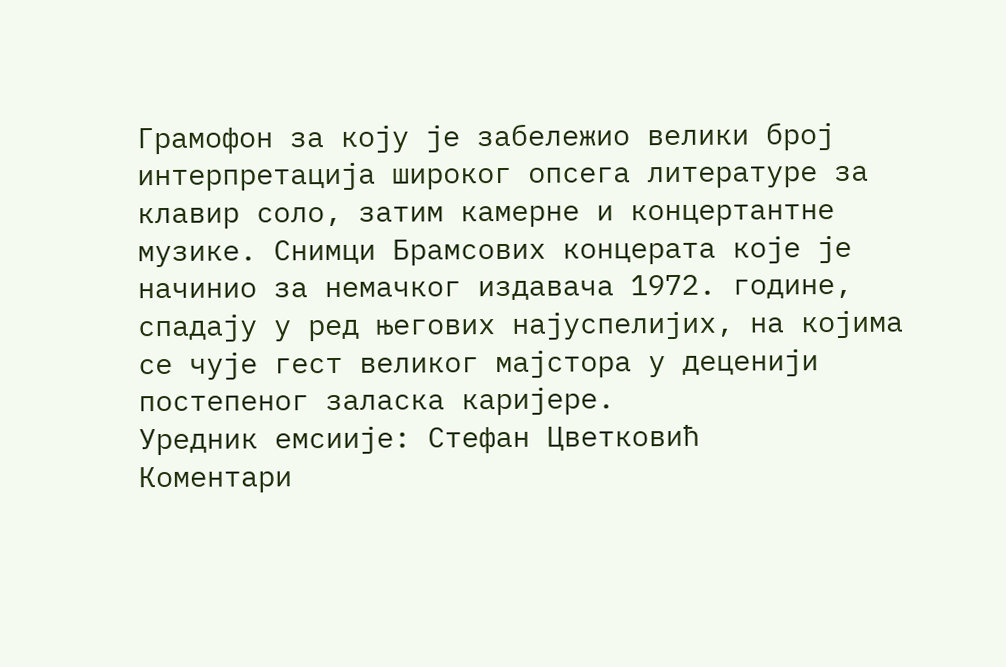Грамофон за коју је забележио велики број интерпретација широког опсега литературе за клавир соло, затим камерне и концертантне музике. Снимци Брамсових концерата које је начинио за немачког издавача 1972. године, спадају у ред његових најуспелијих, на којима се чује гест великог мајстора у деценији постепеног заласка каријере.
Уредник емсиије: Стефан Цветковић
Коментари